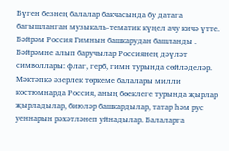Бүген безнең балалар бакчасында бу датага багышланган музыкаль-тематик күңел ачу кичә үтте. Бәйрәм Россия Гимнын башкарудан башланды . Бәйрәмне алып баручылар Россиянең дәүләт символлары: флаг, герб, гимн турында сөйләделәр. Мәктәпкә әзерлек төркеме балалары милли костюмнарда Россия, аның бөеклеге турында җырлар җырладылар, биюләр башкардылар, татар һәм рус уеннарын рәхәтләнеп уйнадылар. Балаларга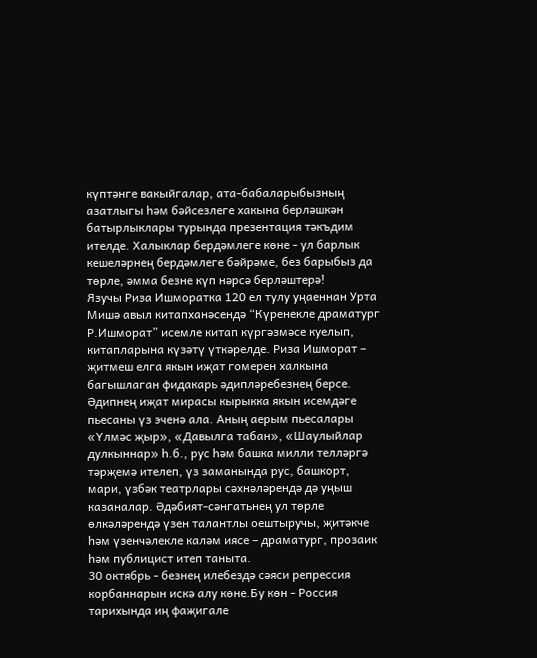күптәнге вакыйгалар, ата-бабаларыбызның азатлыгы һәм бәйсезлеге хакына берләшкән батырлыклары турында презентация тәкъдим ителде. Халыклар бердәмлеге көне - ул барлык кешеләрнең бердәмлеге бәйрәме, без барыбыз да төрле, әмма безне күп нәрсә берләштерә!
Язучы Риза Ишморатка 120 ел тулу уңаеннан Урта Мишә авыл китапханәсендә “Күренекле драматург Р.Ишморат” исемле китап күргәзмәсе куелып, китапларына күзәтү үткәрелде. Риза Ишморат – җитмеш елга якын иҗат гомерен халкына багышлаган фидакарь әдипләребезнең берсе. Әдипнең иҗат мирасы кырыкка якын исемдәге пьесаны үз эченә ала. Аның аерым пьесалары «Үлмәс җыр», «Давылга табан», «Шаулыйлар дулкыннар» һ.б., рус һәм башка милли телләргә тәрҗемә ителеп, үз заманында рус, башкорт, мари, үзбәк театрлары сәхнәләрендә дә уңыш казаналар. Әдәбият-сәнгатьнең ул төрле өлкәләрендә үзен талантлы оештыручы, җитәкче һәм үзенчәлекле каләм иясе – драматург, прозаик һәм публицист итеп таныта.
30 октябрь - безнең илебездә сәяси репрессия корбаннарын искә алу көне.Бу көн - Россия тарихында иң фаҗигале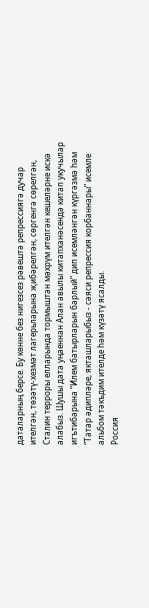даталарның берсе. Бу көнне без нигезсез рәвештә репрессиягә дучар ителгән, төзәтү-хезмәт лагерьларына җибәрелгән, сөргенгә сөрелгән, Сталин терроры елларында тормыштан мәхрүм ителгән кешеләрне искә алабыз. Шушы дата уңаеннан Алан авылы китапханәсендә китап укучылар игътибарына “Илем батырларын барлый” дип исемләнгән күргәзмә һәм “Татар әдипләре, якташларыбыз - сәяси репрессия корбаннары” исемле альбом тәкъдим ителде һәм күзәтү ясалды.
Россия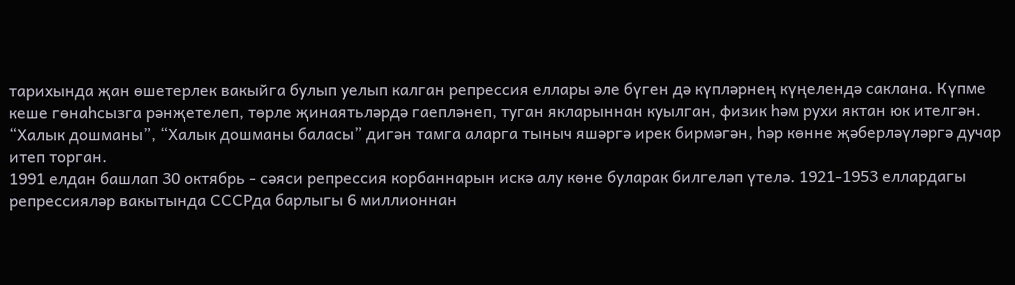тарихында җан өшетерлек вакыйга булып уелып калган репрессия еллары әле бүген дә күпләрнең күңелендә саклана. Күпме кеше гөнаһсызга рәнҗетелеп, төрле җинаятьләрдә гаепләнеп, туган якларыннан куылган, физик һәм рухи яктан юк ителгән. “Халык дошманы”, “Халык дошманы баласы” дигән тамга аларга тыныч яшәргә ирек бирмәгән, һәр көнне җәберләүләргә дучар итеп торган.
1991 елдан башлап 30 октябрь - сәяси репрессия корбаннарын искә алу көне буларак билгеләп үтелә. 1921-1953 еллардагы репрессияләр вакытында СССРда барлыгы 6 миллионнан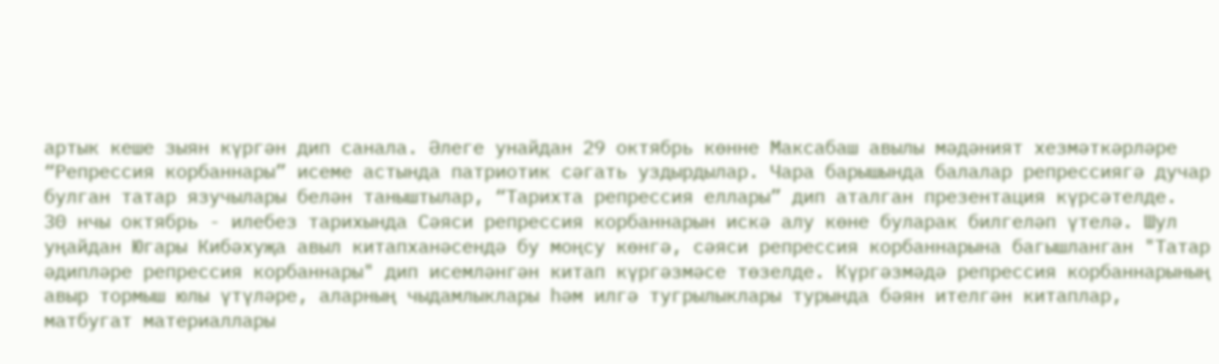артык кеше зыян күргән дип санала. Әлеге унайдан 29 октябрь көнне Максабаш авылы мәдәният хезмәткәрләре “Репрессия корбаннары” исеме астында патриотик сәгать уздырдылар. Чара барышында балалар репрессиягә дучар булган татар язучылары белән таныштылар, “Тарихта репрессия еллары” дип аталган презентация күрсәтелде.
30 нчы октябрь - илебез тарихында Сәяси репрессия корбаннарын искә алу көне буларак билгеләп үтелә. Шул уңайдан Югары Кибәхуҗа авыл китапханәсендә бу моңсу көнгә, сәяси репрессия корбаннарына багышланган "Татар әдипләре репрессия корбаннары" дип исемләнгән китап күргәзмәсе төзелде. Күргәзмәдә репрессия корбаннарының авыр тормыш юлы үтүләре, аларның чыдамлыклары һәм илгә тугрылыклары турында бәян ителгән китаплар, матбугат материаллары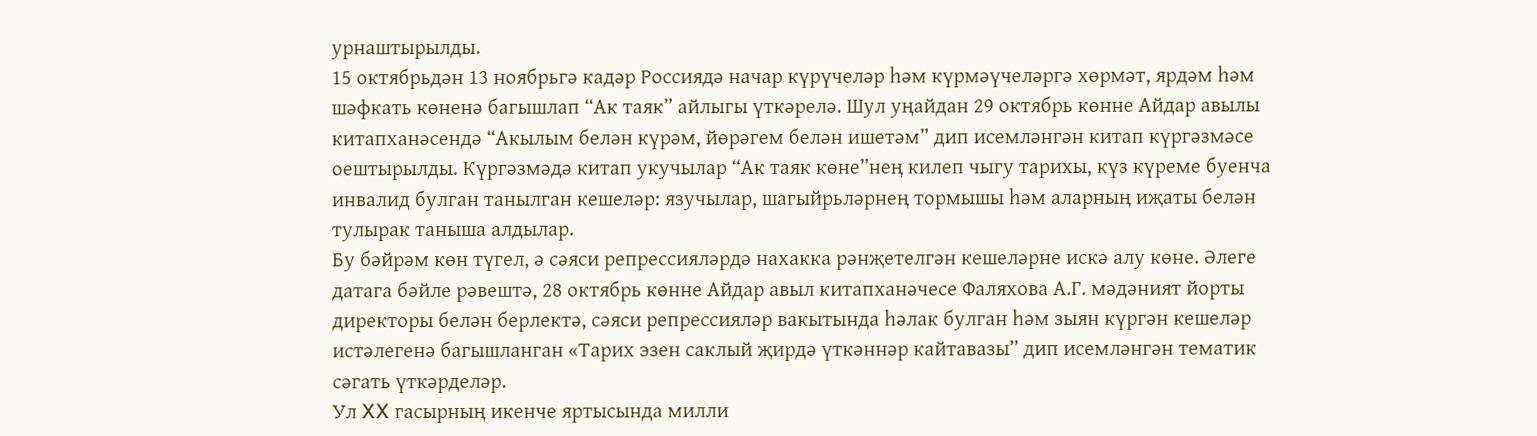урнаштырылды.
15 октябрьдән 13 ноябрьгә кадәр Россиядә начар күрүчеләр һәм күрмәүчеләргә хөрмәт, ярдәм һәм шәфкать көненә багышлап “Ак таяк” айлыгы үткәрелә. Шул уңайдан 29 октябрь көнне Айдар авылы китапханәсендә “Акылым белән күрәм, йөрәгем белән ишетәм” дип исемләнгән китап күргәзмәсе оештырылды. Күргәзмәдә китап укучылар “Ак таяк көне”нең килеп чыгу тарихы, күз күреме буенча инвалид булган танылган кешеләр: язучылар, шагыйрьләрнең тормышы һәм аларның иҗаты белән тулырак таныша алдылар.
Бу бәйрәм көн түгел, ә сәяси репрессияләрдә нахакка рәнҗетелгән кешеләрне искә алу көне. Әлеге датага бәйле рәвештә, 28 октябрь көнне Айдар авыл китапханәчесе Фаляхова А.Г. мәдәният йорты директоры белән берлектә, сәяси репрессияләр вакытында һәлак булган һәм зыян күргән кешеләр истәлегенә багышланган «Тарих эзен саклый җирдә үткәннәр кайтавазы” дип исемләнгән тематик сәгать үткәрделәр.
Ул XX гасырның икенче яртысында милли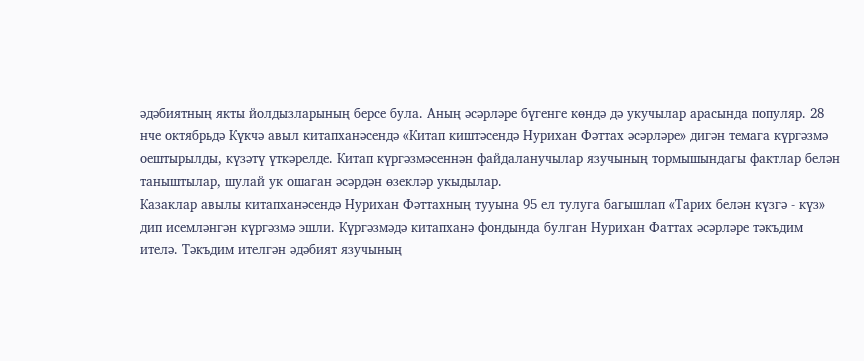әдәбиятның якты йолдызларының берсе була. Аның әсәрләре бүгенге көндә дә укучылар арасында популяр. 28 нче октябрьдә Күкчә авыл китапханәсендә «Китап киштәсендә Нурихан Фәттах әсәрләре» дигән темага күргәзмә оештырылды, күзәтү үткәрелде. Китап күргәзмәсеннән файдаланучылар язучының тормышындагы фактлар белән таныштылар, шулай ук ошаган әсәрдән өзекләр укыдылар.
Казаклар авылы китапханәсендә Нурихан Фәттахның тууына 95 ел тулуга багышлап «Тарих белән күзгә - күз» дип исемләнгән күргәзмә эшли. Күргәзмәдә китапханә фондында булган Нурихан Фаттах әсәрләре тәкъдим ителә. Тәкъдим ителгән әдәбият язучының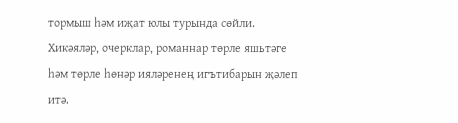тормыш һәм иҗат юлы турында сөйли. Хикәяләр, очерклар, романнар төрле яшьтәге һәм төрле һөнәр ияләренең игътибарын җәлеп итә.